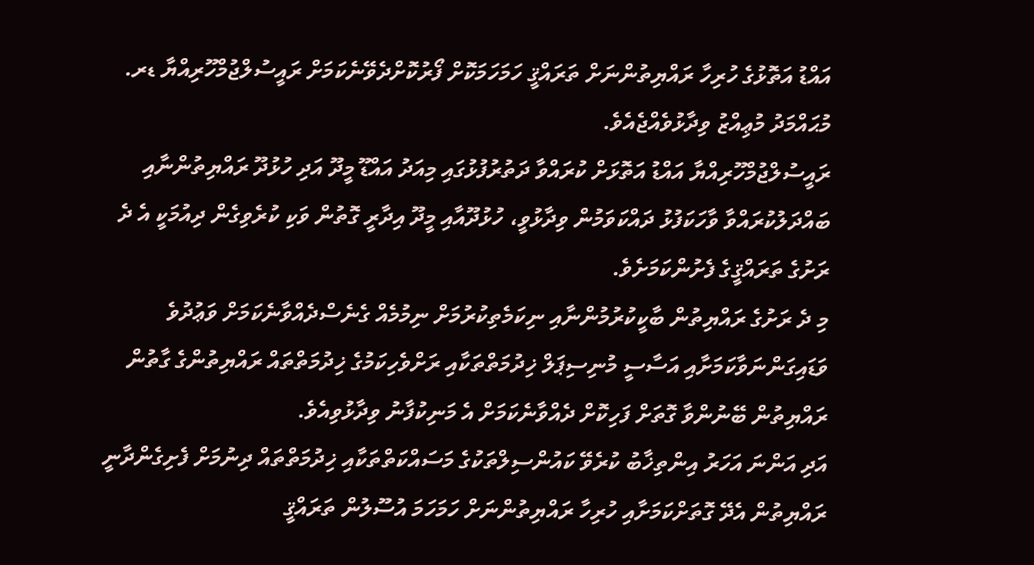އައްޑު އަތޮޅުގެ ހުރިހާ ރައްޔިތުންނަށް ތަރައްޤީ ހަމަހަމަކޮށް ފޯރުކޮށްދެވޭނެކަމަށް ރައީސުލްޖުމްހޫރިއްޔާ ޑރ. މުޙައްމަދު މުޢިއްޒު ވިދާޅުވެއްޖެއެވެ.
ރައީސުލްޖުމްހޫރިއްޔާ އައްޑު އަތޮޅަށް ކުރައްވާ ދަތުރުފުޅުގައި މިއަދު އައްޑޫ މީދޫ އަދި ހުޅުދޫ ރައްޔިތުންނާއި ބައްދަލުކުރައްވާ ވާހަކަފުޅު ދައްކަވަމުން ވިދާޅުވީ، ހުޅުދޫއާއި މީދޫ އިދާރީ ގޮތުން ވަކި ކުރެވިގެން ދިއުމަކީ އެ ދެ ރަށުގެ ތަރައްޤީގެ ފެށުންކަމަށެވެ.
މި ދެ ރަށުގެ ރައްޔިތުން ބާކީކުރުމުންނާއި ނިކަމެތިކުރުމަށް ނިމުމެއް ގެނެސްދެއްވާނެކަމަށް ވަޢުދުވެ ވަޑައިގަންނަވާކަމަށާއި އަސާސީ މުނިސިޕަލް ޚިދުމަތްތަކާއި ރަށްވެހިކަމުގެ ޚިދުމަތްތައް ރައްޔިތުންގެ ގާތުން ރައްޔިތުން ބޭނުންވާ ގޮތަށް ފަހިކޮށް ދެއްވާނެކަމަށް އެ މަނިކުފާނު ވިދާޅުވިއެވެ.
އަދި އަންނަ އަހަރު އިންތިޚާބު ކުރެވޭ ކައުންސިލްތަކުގެ މަސައްކަތްތަކާއި ޚިދުމަތްތައް ދިނުމަށް ފެށިގެންދާނީ ރައްޔިތުން އެދޭ ގޮތަށްކަމަށާއި ހުރިހާ ރައްޔިތުންނަށް ހަމަހަމަ އުސޫލުން ތަރައްޤީ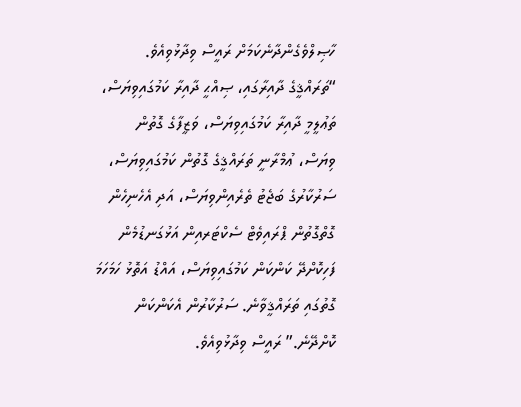ހާޞިލްވެގެންދާނެކަމަށް ރައީސް ވިދާޅުވިއެވެ.
“ތަރައްޤީގެ ދާއިރާގައި، ޞިއްޙީ ދާއިރާ ކަމުގައިވިޔަސް، ތަޢުލީމީ ދާއިރާ ކަމުގައިވިޔަސް، ވަޒީފާގެ ގޮތުން ވިޔަސް، ޢުމްރާނީ ތަރައްޤީގެ ގޮތުން ކަމުގައިވިޔަސް، ސަރުކާރުގެ ބަޖެޓު ތެރެއިންވިޔަސް، އަދި އެހެނިހެން ގޮތްގޮތުން ޕްރައިވެޓް ސެކްޓަރއިން އަޅުގަނޑުމެން ފަހިކޮށްދޭ ކަންކަން ކަމުގައިވިޔަސް، އައްޑު އަތޮޅު ހަމަހަމަ ގޮތުގައި ތަރައްޤީވާނެ. ސަރުކާރުން އެކަންކަން ކޮށްދޭނެ.” ރައީސް ވިދާޅުވިއެވެ.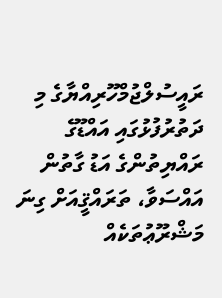ރައީސުލްޖުމްހޫރިއްޔާގެ މި ދަތުރުފުޅުގައި އައްޑޫގެ ރައްޔިތުންގެ އަޑު ގާތުން އައްސަވާ، ތަރައްޤީއަށް ގިނަ މަޝްރޫޢުތަކެއް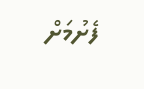ފެށުމަށް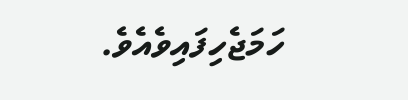ހަމަޖެހިފައިވެއެވެ.